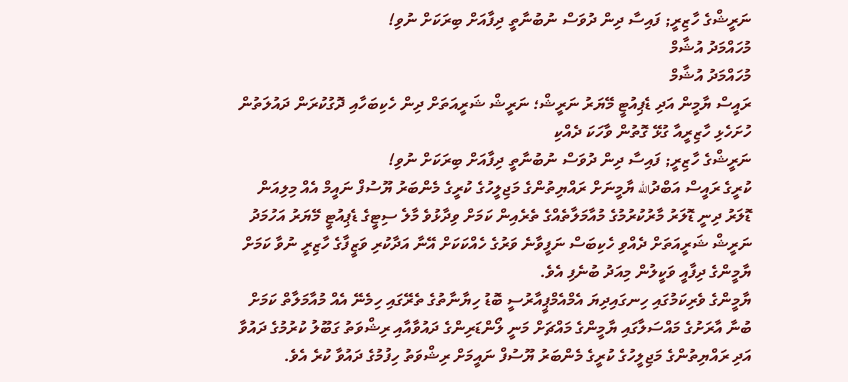ނަރީޝްގެ ހާޒިރީ; ފައިސާ ދިން ދުވަސް ނުބުނާތީ ދިފާއަށް ބިރަކަށް ނުވި!
މުހައްމަދު އުޝާމް
މުހައްމަދު އުޝާމް
ރައީސް ޔާމީން އަދި ޑެޕިއުޓީ މޭޔަރު ނަރީޝް؛ ނަރީޝް ޝަރީއަތަށް ދިން ހެކިބަހާއި ދޮގުކުރަން ދައުލަތުން ހުށަހެޅި ހާޒިރީއާ ގުޅޭ ގޮތުން ވާހަކަ ދެއްކި
ނަރީޝްގެ ހާޒިރީ; ފައިސާ ދިން ދުވަސް ނުބުނާތީ ދިފާއަށް ބިރަކަށް ނުވި!
ކުރީގެ ރައީސް އަބްދުالله ޔާމީނަށް ރައްޔިތުންގެ މަޖިލީހުގެ ކުރީގެ މެންބަރު ޔޫސުފް ނައީމް އެއް މިލިއަން ޑޮލަރު ދިނީ ޑޮލަރު މާރުކުރުމުގެ މުއާމަލާތެއްގެ ތެރެއިން ކަމަށް ވިދާޅުވެ މާލެ ސިޓީގެ ޑެޕިއުޓީ މޭޔަރު އަހުމަދު ނަރީޝް ޝަރީއަތަށް ދެއްވި ހެކިބަސް ނަފީވާނެ ވަރުގެ ހެއްކަކަށް އޭނާ އަދާކުރި ވަޒީފާގެ ހާޒިރީ ނުވާ ކަމަށް ޔާމީންގެ ދިފާއީ ވަކީލުން މިއަދު ބުނެފި އެވެ.
ޔާމީންގެ ވެރިކަމުގައި ހިނގައިދިޔަ އެމްއެމްޕީއާރުސީ ބޮޑު ހިޔާނާތުގެ ތެރޭގައި ހިމެނޭ އެއް މުއާމަލާތް ކަމަށް ބުނާ އާރަށުގެ މައްސަލާގައި ޔާމީންގެ މައްޗަށް މަނީ ލޯންޑަރިންގެ ދައުވާއާއި ރިޝްވަތު ގަބޫލު ކުރުމުގެ ދައުވާ އަދި ރައްޔިތުންގެ މަޖިލީހުގެ ކުރީގެ މެންބަރު ޔޫސުފް ނައީމަށް ރިޝްވަތު ހިފުމުގެ ދައުވާ ކުރެ އެވެ.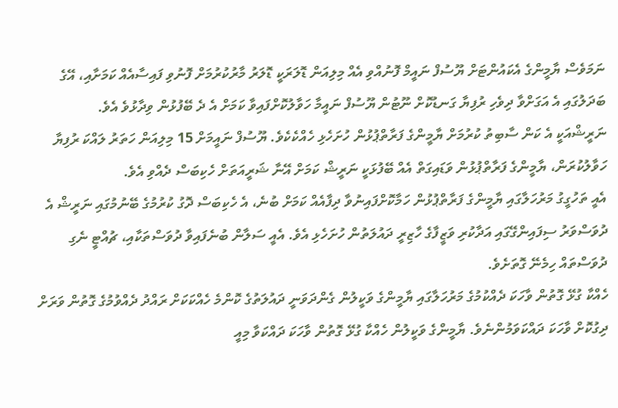ނަމަވެސް ޔާމީންގެ އެކައުންޓަށް ޔޫސުފް ނައީމް ފޮނުއްވި އެއް މިލިއަން ޑޮލަރަކީ ޑޮލަރު މާރުކުރުމަށް ފޮނުވި ފައިސާއެއް ކަމަށާއި، އޭގެ ބަދަލުގައި އެ އަގަށްވާ ދިވެހި ރުފިޔާ ގަނޑުކޮށް ނޫޓުން ޔޫސުފް ނައީމާ ހަވާލުކޮށްފައިވާ ކަމަށް އެ ދެ ބޭފުޅުން ވިދާޅުވެ އެވެ.
ނަރީޝްއަކީ އެ ކަން ސާބިތު ކުރުމަށް ޔާމީންގެ ފަރާތްޕުޅުން ހުށަހެޅި ހެއްކެކެވެ. ޔޫސުފް ނައީމަށް 15 މިލިއަން ހަތަރު ލައްކަ ރުފިޔާ ހަވާލުކުރަން، ޔާމީންގެ ފަރާތްޕުޅުން ވަޑައިގަތް އެއް ބޭފުޅަކީ ނަރީޝް ކަމަށް އޭނާ ޝަރީއަތަށް ހެކިބަސް ދެއްވި އެވެ.
އެއީ ތަހުގީގު މަރުހަލާގައި ޔާމީންގެ ފަރާތްޕުޅުން ހަމާކޮށްފައިނުވާ ދިފާއެއް ކަމަށް ބުނެ، އެ ހެކިބަސް ދޮގު ކުރުމުގެ ބޭނުމުގައި ނަރީޝް އެ ދުވަސްވަރު ސިފައިންގޭގައި އަދާކުރި ވަޒީފާގެ ހާޒިރީ ދައުލަތުން ހުށަހެޅި އެވެ. އެއީ ސަލާން ބުނެފައިވާ ދުވަސްތަކާއި، ޗުއްޓީ ނެގި ދުވަސްތައް ހިމެނޭ ގޮތަށެވެ.
ހެއްކާ ގުޅޭ ގޮތުން ވާހަކަ ދެއްކުމުގެ މަރުހަލާގައި ޔާމީންގެ ވަކީލުން ގެންދަވަނީ ދައުލަތުގެ ކޮންމެ ހެއްކަކަށް ރައްދު ދެއްވުމުގެ ގޮތުން ވަރަށް ދިގުކޮށް ވާހަކަ ދައްކަވަމުންނެވެ. ޔާމީންގެ ވަކީލުން ހެއްކާ ގުޅޭ ގޮތުން ވާހަކަ ދައްކަވާ މިއީ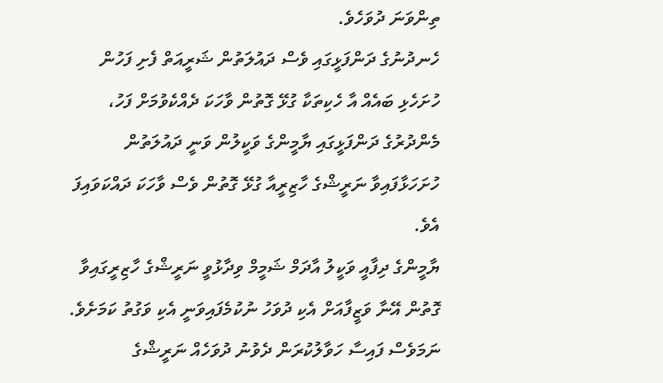ތިންވަނަ ދުވަހެވެ.
ހެނދުނުގެ ދަންފަޅީގައި ވެސް ދައުލަތުން ޝަރީއަތް ފެށި ފަހުން ހުށަހެޅި ބައެއް އާ ހެކިތަކާ ގުޅޭ ގޮތުން ވާހަކަ ދެއްކެވުމަށް ފަހު، މެންދުރުގެ ދަންފަޅީގައި ޔާމީންގެ ވަކީލުން ވަނީ ދައުލަތުން ހުށަހަޅާފައިވާ ނަރީޝްގެ ހާޒިރީއާ ގުޅޭ ގޮތުން ވެސް ވާހަކަ ދައްކަވައިފަ އެވެ.
ޔާމީންގެ ދިފާއީ ވަކީލު އާދަމް ޝަމީމް ވިދާޅުވީ ނަރީޝްގެ ހާޒިރީގައިވާ ގޮތުން އޭނާ ވަޒީފާއަށް އެކި ދުވަހު ނުކުމެފައިވަނީ އެކި ވަގުތު ކަމަށެވެ. ނަމަވެސް ފައިސާ ހަވާލުކުރަން ދެވުނު ދުވަހެއް ނަރީޝްގެ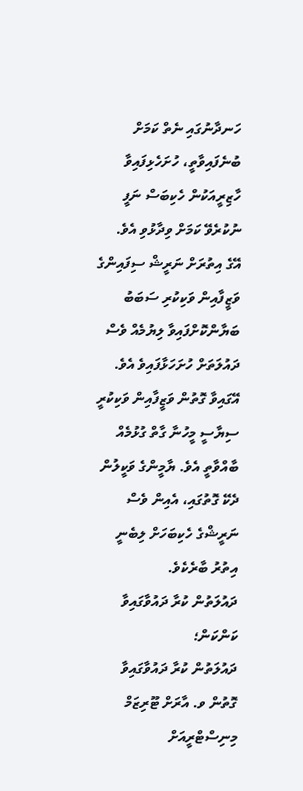ހަނދާނުގައި ނެތް ކަމަށް ބުނެފައިވާތީ، ހުށަހެޅިފައިވާ ހާޒިރީއަކުން ހެކިބަސް ނަފީ ނުކުރެވޭ ކަމަށް ވިދާޅުވި އެވެ.
އޭގެ އިތުރަށް ނަރީޝް ސިފައިންގެ ވަޒީފާއިން ވަކިކުރި ސަބަބު ބަޔާންކޮށްފައިވާ ލިޔުމެއް ވެސް ދައުލަތަށް ހުށަހަޅާފައިވެ އެވެ. އޭގައިވާ ގޮތުން ވަޒީފާއިން ވަކިކުރީ ސިޔާސީ މީހުނާ ގާތް ގުޅުމެއް ބާއްވާތީ އެވެ. ޔާމީންގެ ވަކީލުން ދެކޭ ގޮތުގައި، އެއިން ވެސް ނަރީޝްގެ ހެކިބަހަށް ލިބެނީ އިތުރު ބާރެކެވެ.
ދައުލަތުން ކުރާ ދައުވާގައިވާ ކަންކަން؛
ދައުލަތުން ކުރާ ދައުވާގައިވާ ގޮތުން ވ. އާރަށް ޓޫރިޒަމް މިނިސްޓްރީއަށް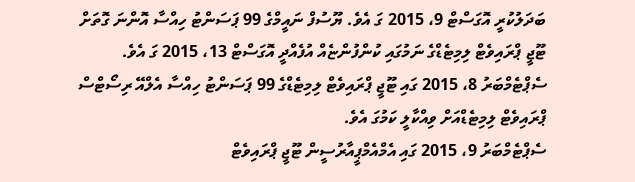ބަދަލުކުރީ އޮގަސްޓް 9، 2015 ގަ އެވެ. ޔޫސުފް ނައީމްގެ 99 ޕަސަންޓު ހިއްސާ އޮންނަ ގޮތަށް ޓޫޖީ ޕްރައިވެޓް ލިމިޓެޑްގެ ނަމުގައި ކުންފުންޏެއް އުފެއްދީ އޮގަސްޓް 13، 2015 ގަ އެވެ.
ސެޕްޓެމްބަރު 8، 2015 ގައި ޓޫޖީ ޕްރައިވެޓް ލިމިޓެޑްގެ 99 ޕަސަންޓު ހިއްސާ އެލްއޭ ރިސޯޓްސް ޕްރައިވެޓް ލިމިޓެޑްއަށް ވިއްކާލީ ކަމުގަ އެވެ.
ސެޕްޓެމްބަރު 9، 2015 ގައި އެމްއެމްޕީއާރުސީން ޓޫޖީ ޕްރައިވެޓް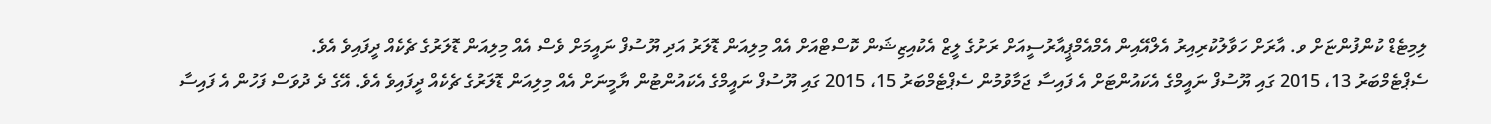ލިމިޓެޑް ކުންފުންޏަށް ވ. އާރަށް ހަވާލުކުރިއިރު އެލްއޭއިން އެމްއެމްޕީއާރުސީއަށް ރަށުގެ ލީޒް އެކުއިޒިޝަން ކޮސްޓްއަށް އެއް މިލިއަން ޑޮލަރު އަދި ޔޫސުފް ނައީމަށް ވެސް އެއް މިލިއަން ޑޮލަރުގެ ޗެކެއް ދީފައިވެ އެވެ.
ސެޕްޓެމްބަރު 13، 2015 ގައި ޔޫސުފް ނައީމްގެ އެކައުންޓަށް އެ ފައިސާ ޖަމާވުމުން ސެޕްޓެމްބަރު 15، 2015 ގައި ޔޫސުފް ނައީމްގެ އެކައުންޓުން ޔާމީނަށް އެއް މިލިއަން ޑޮލަރުގެ ޗެކެއް ދީފައިވެ އެވެ. އޭގެ ދެ ދުވަސް ފަހުން އެ ފައިސާ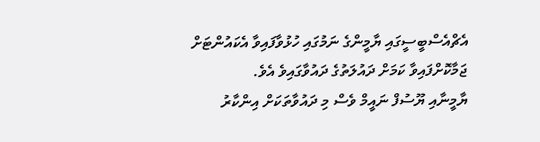އެޗްއެސްބީސީގައި ޔާމީންގެ ނަމުގައި ހުޅުވާފައިވާ އެކައުންޓަށް ޖަމާކޮށްފައިވާ ކަމަށް ދައުލަތުގެ ދައުވާގައިވެ އެވެ.
ޔާމީނާއި ޔޫސުފް ނައީމް ވެސް މި ދައުވާތަކަށް އިންކާރު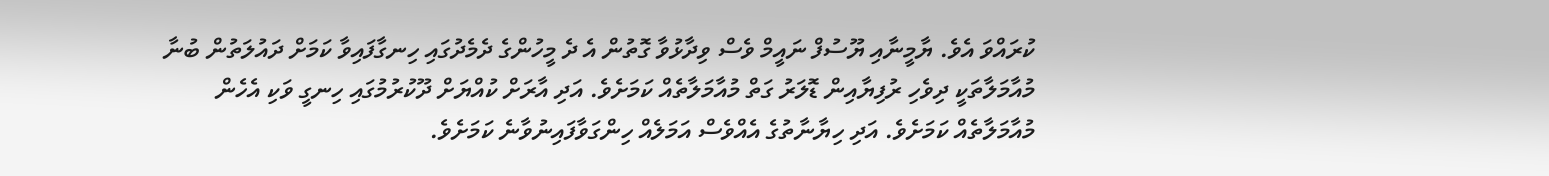ކުރައްވަ އެވެ. ޔާމީނާއި ޔޫސުފް ނައީމް ވެސް ވިދާޅުވާ ގޮތުން އެ ދެ މީހުންގެ ދެމެދުގައި ހިނގާފައިވާ ކަމަށް ދައުލަތުން ބުނާ މުއާމަލާތަކީ ދިވެހި ރުފިޔާއިން ޑޮލަރު ގަތް މުއާމަލާތެއް ކަމަށެވެ. އަދި އާރަށް ކުއްޔަށް ދޫކުރުމުގައި ހިނގީ ވަކި އެހެން މުއާމަލާތެއް ކަމަށެވެ. އަދި ހިޔާނާތުގެ އެއްވެސް އަމަލެއް ހިންގަވާފައިނުވާނެ ކަމަށެވެ.